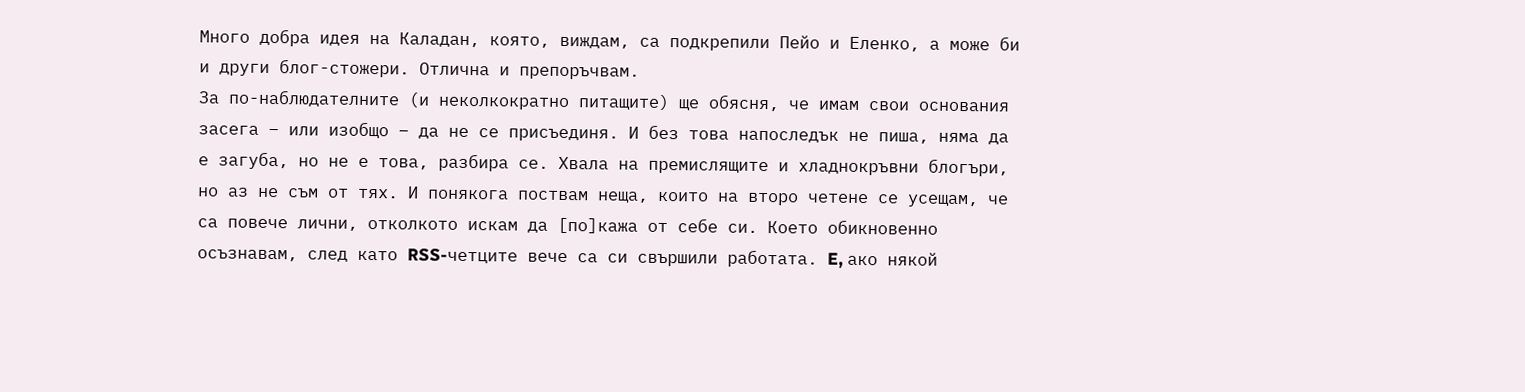Много добра идея на Каладан, която, виждам, са подкрепили Пейо и Еленко, а може би и други блог-стожери. Отлична и препоръчвам.
За по-наблюдателните (и неколкократно питащите) ще обясня, че имaм свои основания засега – или изобщо – да не се присъединя. И без това напоследък не пиша, няма да е загуба, но не е това, разбира се. Хвала на премислящите и хладнокръвни блогъри, но аз не съм от тях. И понякога поствам неща, които на второ четене се усещам, че са повече лични, отколкото искам да [по]кажа от себе си. Което обикновенно осъзнавам, след като RSS-четците вече са си свършили работата. E, aко някой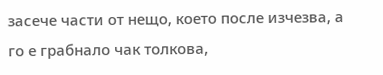засече части от нещо, което после изчезва, а го е грабнало чак толкова,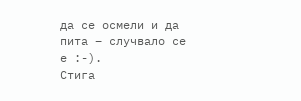да се осмели и да пита – случвало се е :-).
Стига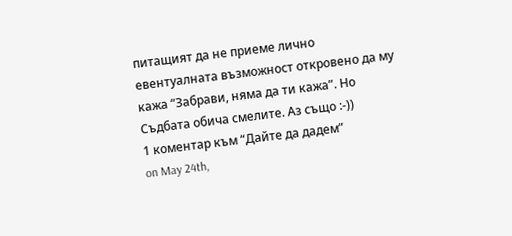питащият да не приеме лично евентуалната възможност откровено да му кажа “Забрави, няма да ти кажа”. Но Съдбата обича смелите. Аз също :-))
1 коментар към “Дайте да дадем”
on May 24th,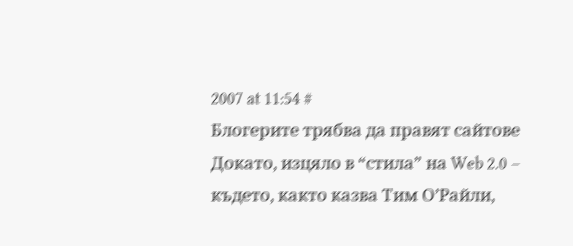2007 at 11:54 #
Блогерите трябва да правят сайтове
Докато, изцяло в “стила” на Web 2.0 – където, както казва Тим О’Райли,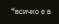“всичко е в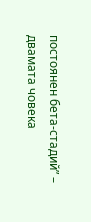постоянен бета-стадий” – двамата човека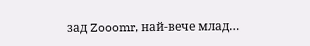зад Zooomr, най-вече млад…